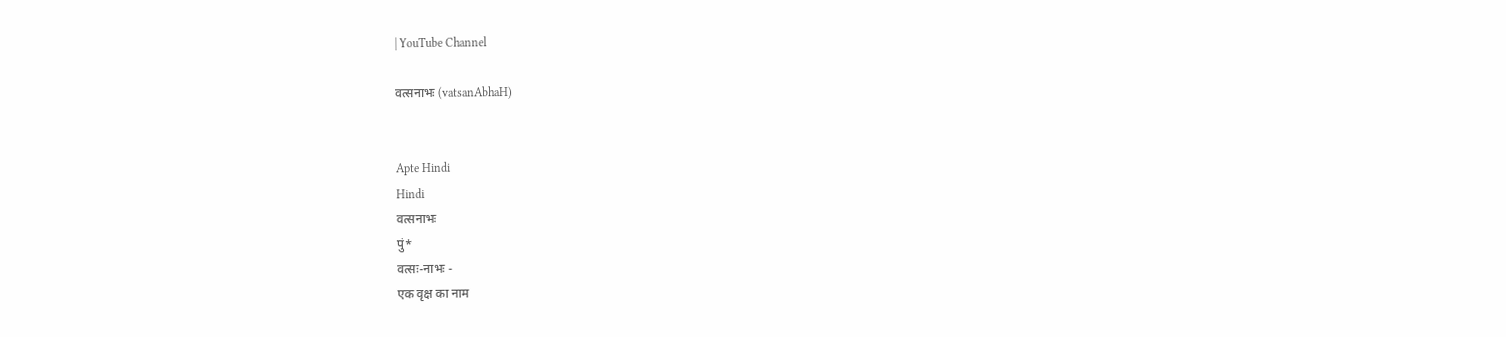| YouTube Channel

वत्सनाभः (vatsanAbhaH)


Apte Hindi
Hindi
वत्सनाभः
पुं*
वत्सः-नाभः -
एक वृक्ष का नाम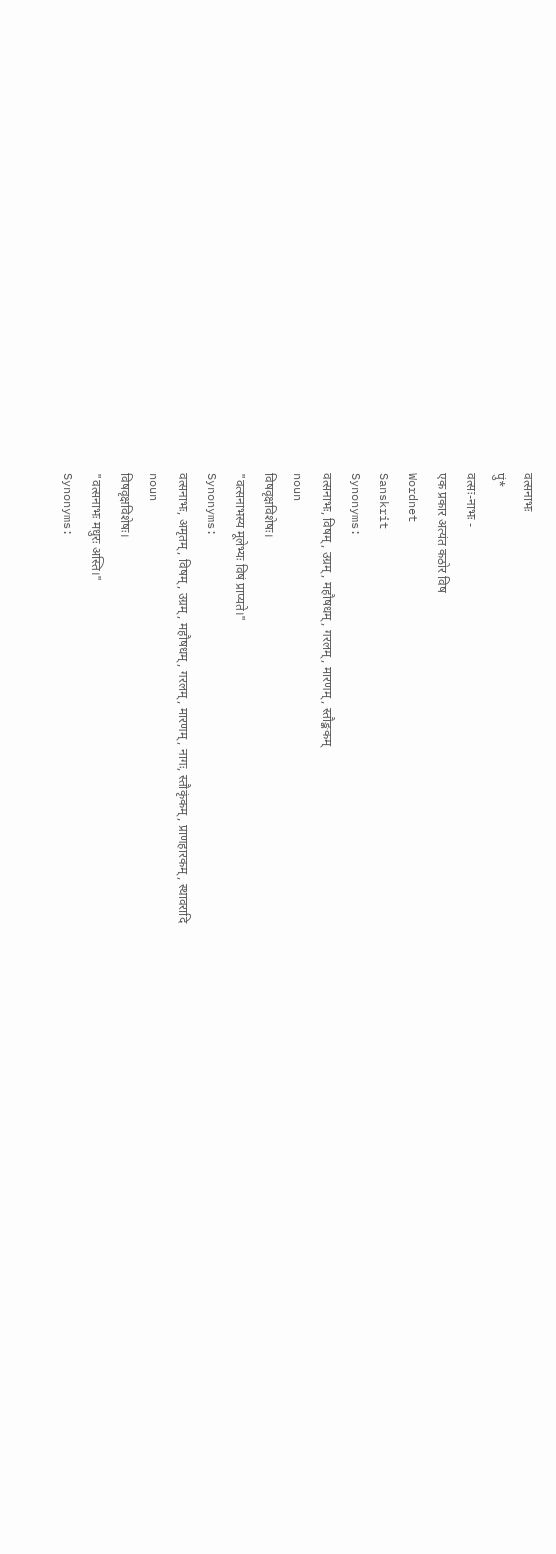वत्सनाभः
पुं*
वत्सः-नाभः -
एक प्रकार अत्यंत कठोर विष
Wordnet
Sanskrit
Synonyms:
वत्सनाभः, विषम्, उग्रम्, महौषधम्, गरलम्, मारणम्, स्तौङ्ककम्
noun
विषवृक्षविशेषः।
"वत्सनाभस्य मूलेभ्यः विषं प्राप्यते।"
Synonyms:
वत्सनाभः, अमृतम्, विषम्, उग्रम्, महौषधम्, गरलम्, मारणम्, नागः, स्तौकृंकम्, प्राणहारकम्, स्थावरादि
noun
विषवृक्षविशेषः।
"वत्सनाभः मधुरः अस्ति।"
Synonyms: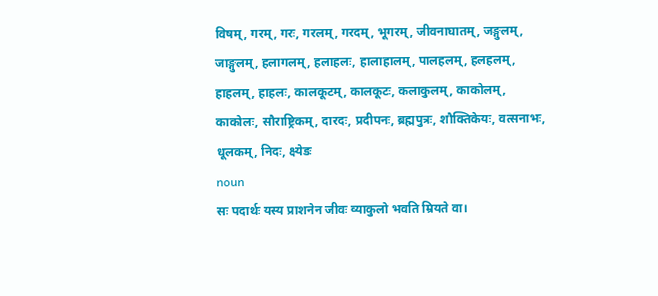विषम्, गरम्, गरः, गरलम्, गरदम्, भूगरम्, जीवनाघातम्, जङ्गुलम्, जाङ्गुलम्, हलागलम्, हलाहलः, हालाहालम्, पालहलम्, हलहलम्, हाहलम्, हाहलः, कालकूटम्, कालकूटः, कलाकुलम्, काकोलम्, काकोलः, सौराष्ट्रिकम्, दारदः, प्रदीपनः, ब्रह्मपुत्रः, शौक्तिकेयः, वत्सनाभः, धूलकम्, निदः, क्ष्येडः
noun
सः पदार्थः यस्य प्राशनेन जीवः व्याकुलो भवति म्रियते वा।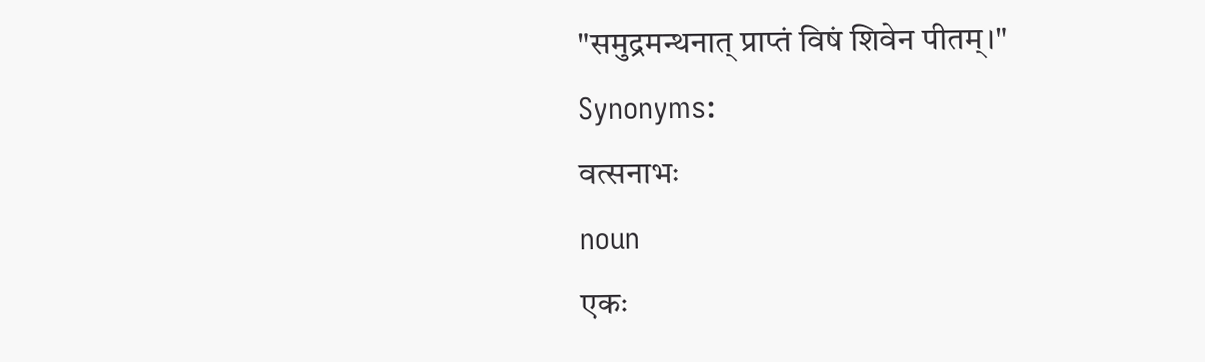"समुद्रमन्थनात् प्राप्तं विषं शिवेन पीतम्।"
Synonyms:
वत्सनाभः
noun
एकः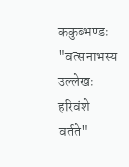ककुब्भण्डः
"वत्सनाभस्य उल्लेखः हरिवंशे वर्तते"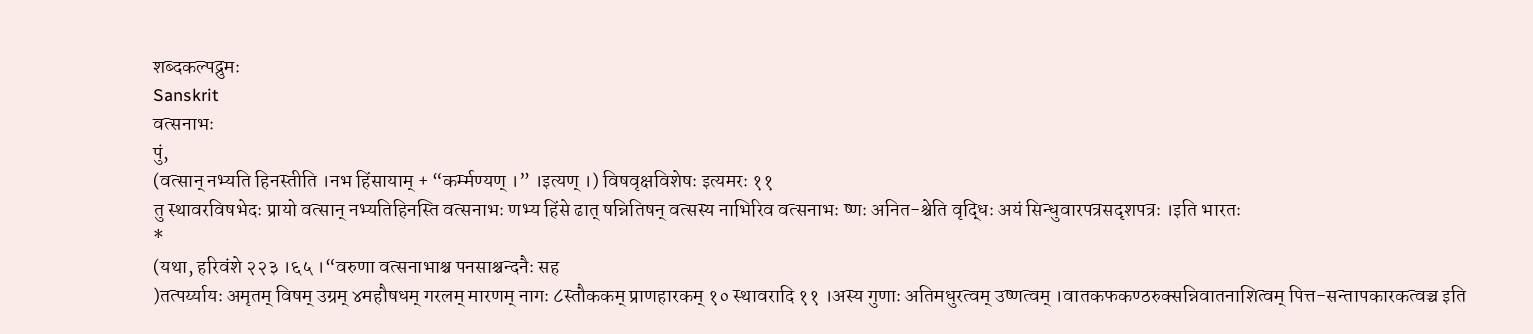शब्दकल्पद्रुमः
Sanskrit
वत्सनाभः
पुं,
(वत्सान् नभ्यति हिनस्तीति ।नभ हिंसायाम् + “कर्म्मण्यण् ।” ।इत्यण् ।) विषवृक्षविशेषः इत्यमरः ११
तु स्थावरविषभेदः प्रायो वत्सान् नभ्यतिहिनस्ति वत्सनाभः णभ्य हिंसे ढात् षन्नितिषन् वत्सस्य नाभिरिव वत्सनाभः ष्णः अनित-श्चेति वृद्धिः अयं सिन्धुवारपत्रसदृशपत्रः ।इति भारतः
*
(यथा, हरिवंशे २२३ ।६५ ।“वरुणा वत्सनाभाश्च पनसाश्चन्दनैः सह
)तत्पर्य्यायः अमृतम् विषम् उग्रम् ४महौषधम् गरलम् मारणम् नागः ८स्तौककम् प्राणहारकम् १० स्थावरादि ११ ।अस्य गुणाः अतिमधुरत्वम् उष्णत्वम् ।वातकफकण्ठरुक्सन्निवातनाशित्वम् पित्त-सन्तापकारकत्वञ्च इति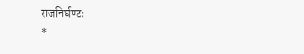राजनिर्घण्टः
*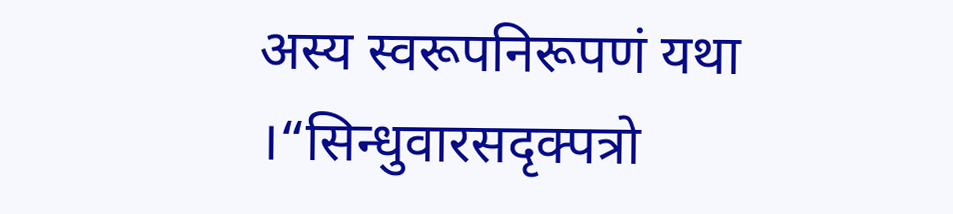अस्य स्वरूपनिरूपणं यथा ।“सिन्धुवारसदृक्पत्रो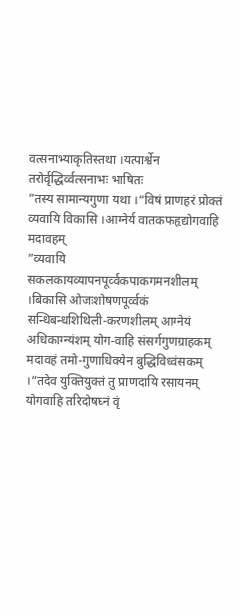वत्सनाभ्याकृतिस्तथा ।यत्पार्श्वेन तरोर्वृद्धिर्व्वत्सनाभः भाषितः
”तस्य सामान्यगुणा यथा ।“विषं प्राणहरं प्रोक्तं व्यवायि विकासि ।आग्नेर्य वातकफहृद्योगवाहि मदावहम्
”व्यवायि सकलकायव्यापनपूर्व्वकपाकगमनशीलम् ।बिकासि ओजःशोषणपूर्व्वकं सन्धिबन्धशिथिली-करणशीलम् आग्नेयं अधिकाग्न्यंशम् योग-वाहि संसर्गगुणग्राहकम् मदावहं तमो-गुणाधिक्येन बुद्धिविध्वंसकम् ।“तदेव युक्तियुक्तं तु प्राणदायि रसायनम्
योगवाहि तरिदोषघ्नं वृं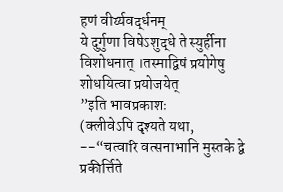हणं वीर्य्यवर्द्धनम्
ये दुर्गुणा विषेऽशुद्धे ते स्युर्हीना विशोधनात् ।तस्माद्विषं प्रयोगेषु शोधयित्वा प्रयोजयेत्
”इति भावप्रकाशः
(क्लीवेऽपि दृश्यते यथा, --“चत्वारि वत्सनाभानि मुस्तके द्वे प्रकीर्त्तिते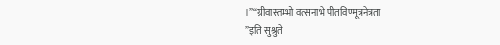।”“ग्रीवास्तम्भो वत्सनाभे पीतविण्मूत्रनेत्रता
”इति सुश्रुते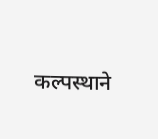कल्पस्थाने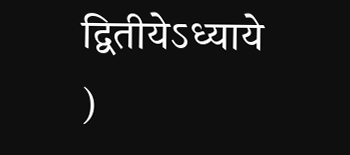द्वितीयेऽध्याये
)